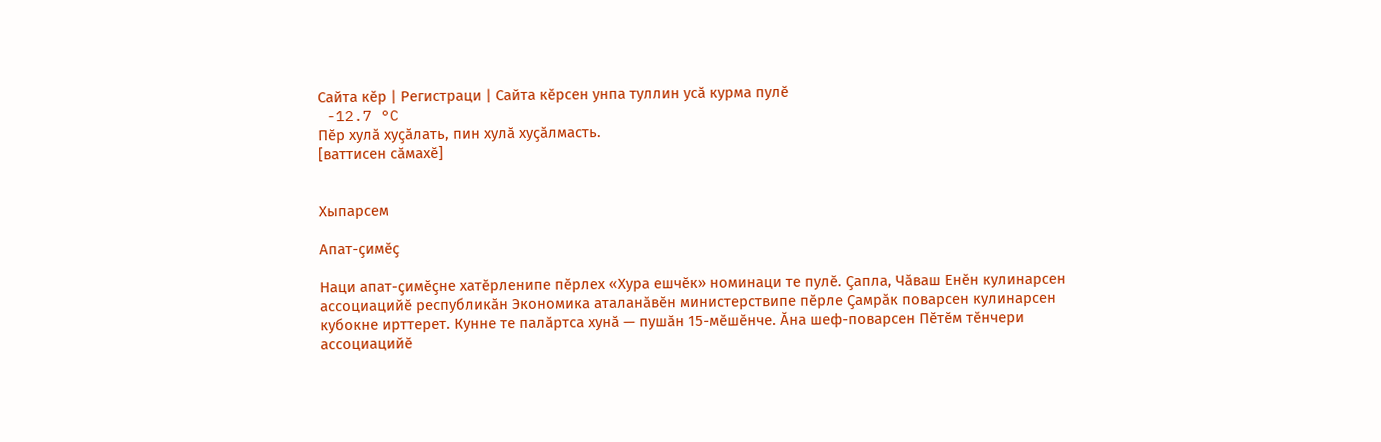Сайта кӗр | Регистраци | Сайта кӗрсен унпа туллин усӑ курма пулӗ
 -12.7 °C
Пӗр хулӑ хуҫӑлать, пин хулӑ хуҫӑлмасть.
[ваттисен сӑмахӗ]


Хыпарсем

Апат-ҫимӗҫ

Наци апат-ҫимӗҫне хатӗрленипе пӗрлех «Хура ешчӗк» номинаци те пулӗ. Ҫапла, Чӑваш Енӗн кулинарсен ассоциацийӗ республикӑн Экономика аталанӑвӗн министерствипе пӗрле Ҫамрӑк поварсен кулинарсен кубокне ирттерет. Кунне те палӑртса хунӑ — пушӑн 15-мӗшӗнче. Ӑна шеф-поварсен Пӗтӗм тӗнчери ассоциацийӗ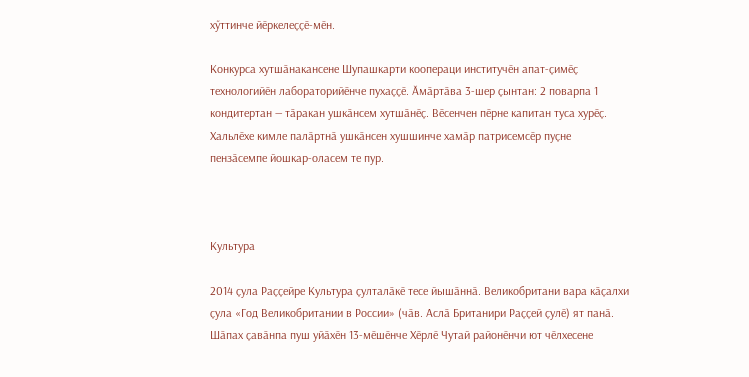хӳттинче йӗркелеҫҫӗ-мӗн.

Конкурса хутшӑнакансене Шупашкарти коопераци институчӗн апат-ҫимӗҫ технологийӗн лабораторийӗнче пухаҫҫӗ. Ӑмӑртӑва 3-шер ҫынтан: 2 поварпа 1 кондитертан — тӑракан ушкӑнсем хутшӑнӗҫ. Вӗсенчен пӗрне капитан туса хурӗҫ. Хальлӗхе кимле палӑртнӑ ушкӑнсен хушшинче хамӑр патрисемсӗр пуҫне пензӑсемпе йошкар-оласем те пур.



Культура

2014 ҫула Раҫҫейре Культура ҫулталӑкӗ тесе йышӑннӑ. Великобритани вара кӑҫалхи ҫула «Год Великобритании в России» (чӑв. Аслӑ Британири Раҫҫей ҫулӗ) ят панӑ. Шӑпах ҫавӑнпа пуш уйӑхӗн 13-мӗшӗнче Хӗрлӗ Чутай районӗнчи ют чӗлхесене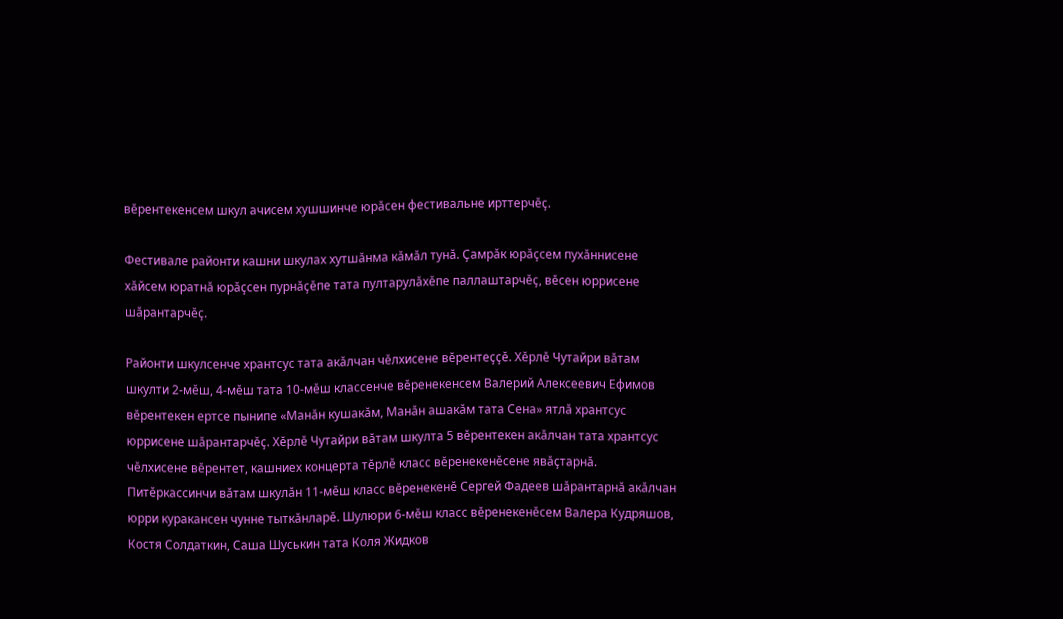вӗрентекенсем шкул ачисем хушшинче юрӑсен фестивальне ирттерчӗҫ.

Фестивале районти кашни шкулах хутшӑнма кӑмӑл тунӑ. Ҫамрӑк юрӑҫсем пухӑннисене хӑйсем юратнӑ юрӑҫсен пурнӑҫӗпе тата пултарулӑхӗпе паллаштарчӗҫ, вӗсен юррисене шӑрантарчӗҫ.

Районти шкулсенче хрантсус тата акӑлчан чӗлхисене вӗрентеҫҫӗ. Хӗрлӗ Чутайри вӑтам шкулти 2-мӗш, 4-мӗш тата 10-мӗш классенче вӗренекенсем Валерий Алексеевич Ефимов вӗрентекен ертсе пынипе «Манӑн кушакӑм, Манӑн ашакӑм тата Сена» ятлӑ хрантсус юррисене шӑрантарчӗҫ. Хӗрлӗ Чутайри вӑтам шкулта 5 вӗрентекен акӑлчан тата хрантсус чӗлхисене вӗрентет, кашниех концерта тӗрлӗ класс вӗренекенӗсене явӑҫтарнӑ. Питӗркассинчи вӑтам шкулӑн 11-мӗш класс вӗренекенӗ Сергей Фадеев шӑрантарнӑ акӑлчан юрри куракансен чунне тыткӑнларӗ. Шулюри 6-мӗш класс вӗренекенӗсем Валера Кудряшов, Костя Солдаткин, Саша Шуськин тата Коля Жидков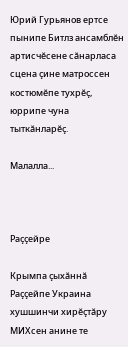Юрий Гурьянов ертсе пынипе Битлз ансамблӗн артисчӗсене сӑнарласа сцена ҫине матроссен костюмӗпе тухрӗҫ, юррипе чуна тыткӑнларӗҫ.

Малалла...



Раҫҫейре

Крымпа ҫыхӑннӑ Раҫҫейпе Украина хушшинчи хирӗҫтӑру МИХсен анине те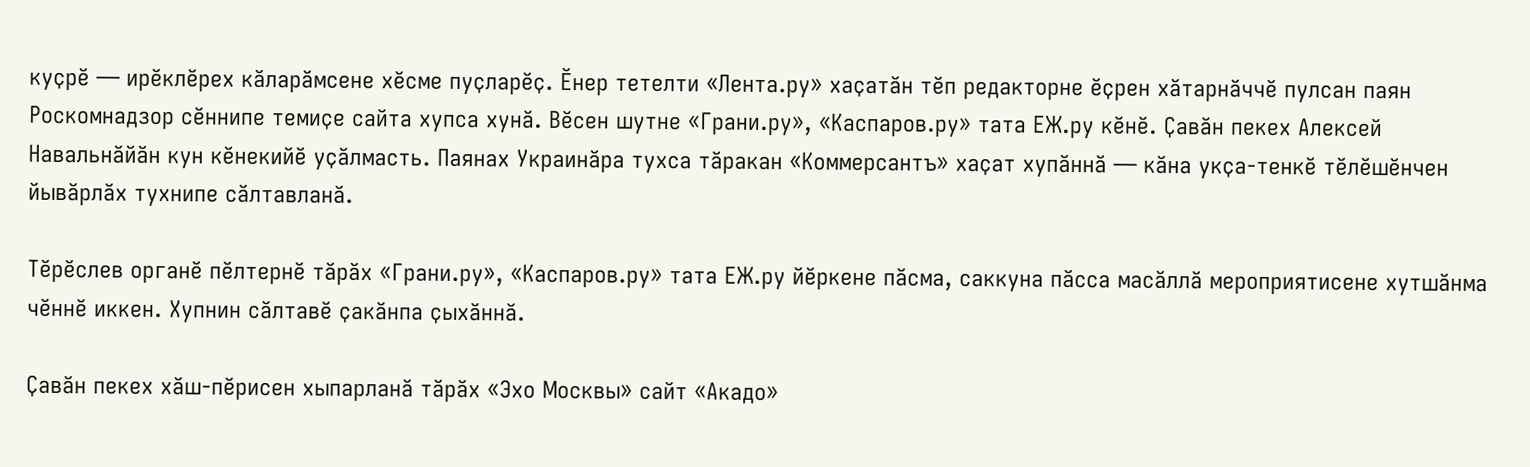куҫрӗ — ирӗклӗрех кӑларӑмсене хӗсме пуҫларӗҫ. Ӗнер тетелти «Лента.ру» хаҫатӑн тӗп редакторне ӗҫрен хӑтарнӑччӗ пулсан паян Роскомнадзор сӗннипе темиҫе сайта хупса хунӑ. Вӗсен шутне «Грани.ру», «Каспаров.ру» тата ЕЖ.ру кӗнӗ. Ҫавӑн пекех Алексей Навальнӑйӑн кун кӗнекийӗ уҫӑлмасть. Паянах Украинӑра тухса тӑракан «Коммерсантъ» хаҫат хупӑннӑ — кӑна укҫа-тенкӗ тӗлӗшӗнчен йывӑрлӑх тухнипе сӑлтавланӑ.

Тӗрӗслев органӗ пӗлтернӗ тӑрӑх «Грани.ру», «Каспаров.ру» тата ЕЖ.ру йӗркене пӑсма, саккуна пӑсса масӑллӑ мероприятисене хутшӑнма чӗннӗ иккен. Хупнин сӑлтавӗ ҫакӑнпа ҫыхӑннӑ.

Ҫавӑн пекех хӑш-пӗрисен хыпарланӑ тӑрӑх «Эхо Москвы» сайт «Акадо»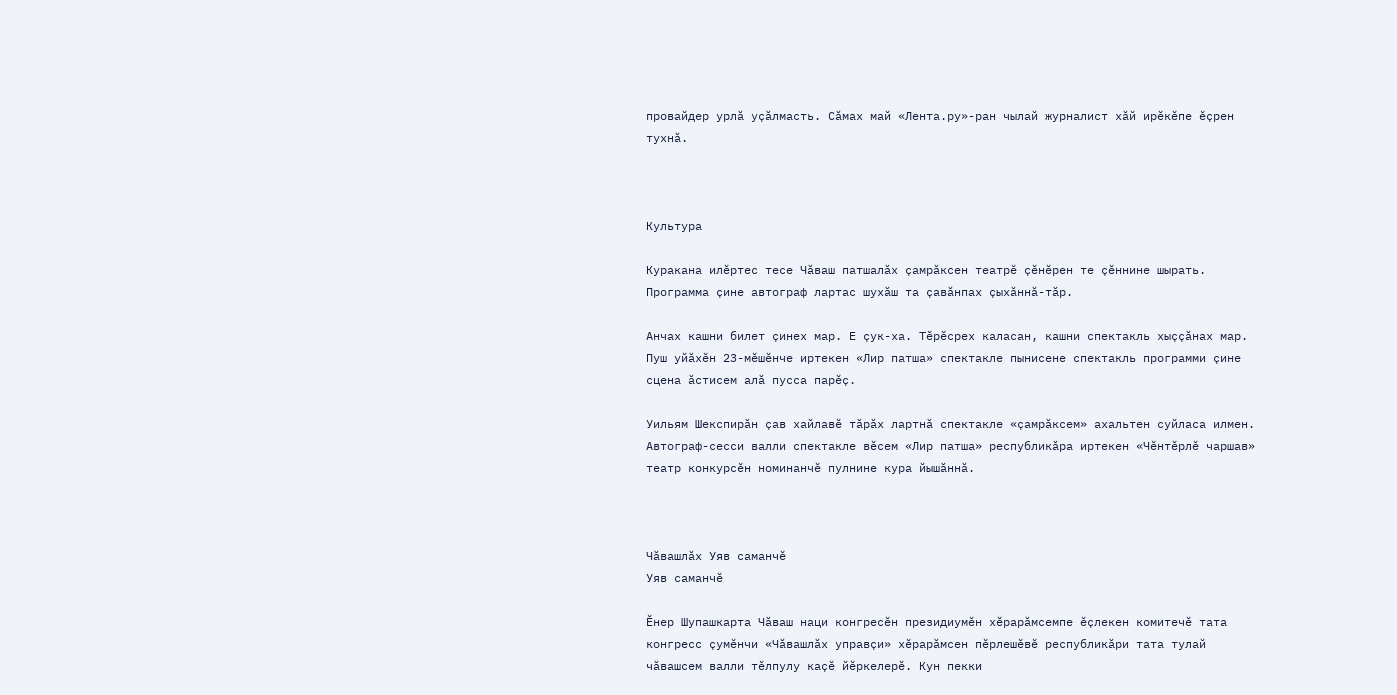провайдер урлӑ уҫӑлмасть. Сӑмах май «Лента.ру»-ран чылай журналист хӑй ирӗкӗпе ӗҫрен тухнӑ.



Культура

Куракана илӗртес тесе Чӑваш патшалӑх ҫамрӑксен театрӗ ҫӗнӗрен те ҫӗннине шырать. Программа ҫине автограф лартас шухӑш та ҫавӑнпах ҫыхӑннӑ-тӑр.

Анчах кашни билет ҫинех мар. Е ҫук-ха. Тӗрӗсрех каласан, кашни спектакль хыҫҫӑнах мар. Пуш уйӑхӗн 23-мӗшӗнче иртекен «Лир патша» спектакле пынисене спектакль программи ҫине сцена ӑстисем алӑ пусса парӗҫ.

Уильям Шекспирӑн ҫав хайлавӗ тӑрӑх лартнӑ спектакле «ҫамрӑксем» ахальтен суйласа илмен. Автограф-сесси валли спектакле вӗсем «Лир патша» республикӑра иртекен «Чӗнтӗрлӗ чаршав» театр конкурсӗн номинанчӗ пулнине кура йышӑннӑ.



Чӑвашлӑх Уяв саманчӗ
Уяв саманчӗ

Ӗнер Шупашкарта Чӑваш наци конгресӗн президиумӗн хӗрарӑмсемпе ӗҫлекен комитечӗ тата конгресс ҫумӗнчи «Чӑвашлӑх управҫи» хӗрарӑмсен пӗрлешӗвӗ республикӑри тата тулай чӑвашсем валли тӗлпулу каҫӗ йӗркелерӗ. Кун пекки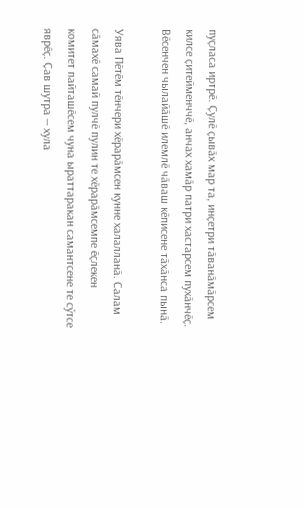пуҫласа иртрӗ. Ҫулӗ ҫывӑх мар та, инҫетри тӑванӑмӑрсем килсе ҫитейменччӗ, анчах хамӑр патри хастарсем пухӑнчӗҫ. Вӗсенчен чылайӑшӗ илемлӗ чӑваш кӗписене тӑхӑнса пынӑ.

Уява Пӗтӗм тӗнчери хӗрарӑмсен кунне халалланӑ. Салам сӑмахӗ самай пулчӗ пулин те хӗрарӑмсемпе ӗҫлекен комитет пайташӗсем чуна ыраттаракан самантсене те сӳтсе яврӗҫ. Ҫав шутра — хула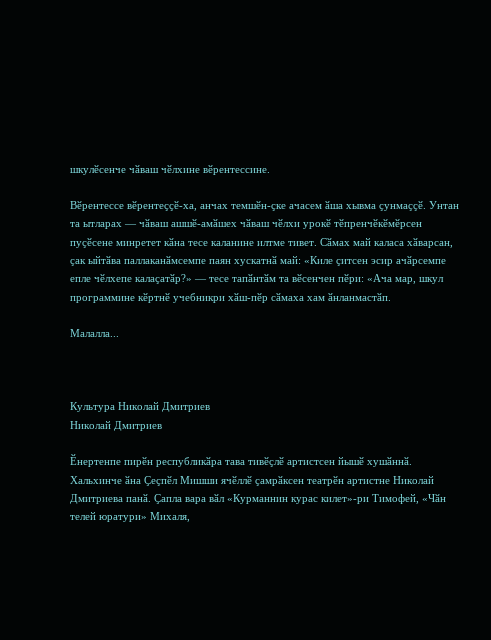шкулӗсенче чӑваш чӗлхине вӗрентессине.

Вӗрентессе вӗрентеҫҫӗ-ха, анчах темшӗн-ҫке ачасем ӑша хывма ҫунмаҫҫӗ. Унтан та ытларах — чӑваш ашшӗ-амӑшех чӑваш чӗлхи урокӗ тӗпренчӗкӗмӗрсен пуҫӗсене минретет кӑна тесе каланине илтме тивет. Сӑмах май каласа хӑварсан, ҫак ыйтӑва паллаканӑмсемпе паян хускатнӑ май: «Киле ҫитсен эсир ачӑрсемпе епле чӗлхепе калаҫатӑр?» — тесе тапӑнтӑм та вӗсенчен пӗри: «Ача мар, шкул программине кӗртнӗ учебникри хӑш-пӗр сӑмаха хам ӑнланмастӑп.

Малалла...



Культура Николай Дмитриев
Николай Дмитриев

Ӗнертенпе пирӗн республикӑра тава тивӗҫлӗ артистсен йышӗ хушӑннӑ. Хальхинче ӑна Ҫеҫпӗл Мишши ячӗллӗ ҫамрӑксен театрӗн артистне Николай Дмитриева панӑ. Ҫапла вара вӑл «Курманнин курас килет»-ри Тимофей, «Чӑн телей юратури» Михаля,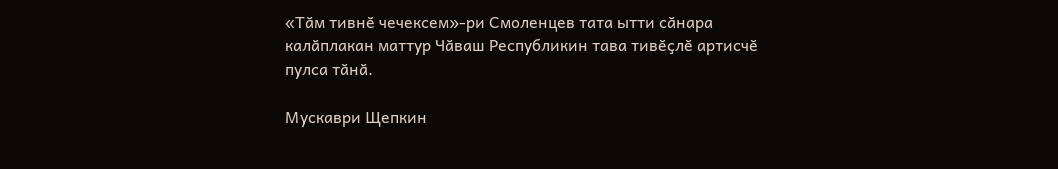«Тӑм тивнӗ чечексем»-ри Смоленцев тата ытти сӑнара калӑплакан маттур Чӑваш Республикин тава тивӗҫлӗ артисчӗ пулса тӑнӑ.

Мускаври Щепкин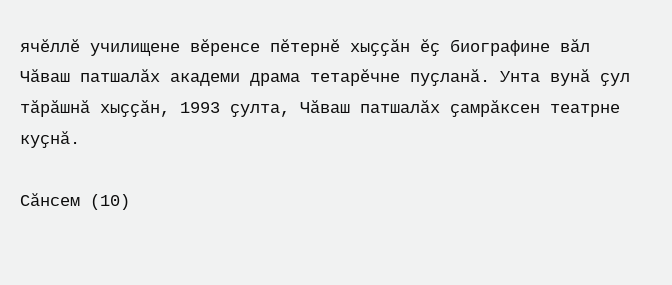ячӗллӗ училищене вӗренсе пӗтернӗ хыҫҫӑн ӗҫ биографине вӑл Чӑваш патшалӑх академи драма тетарӗчне пуҫланӑ. Унта вунӑ ҫул тӑрӑшнӑ хыҫҫӑн, 1993 ҫулта, Чӑваш патшалӑх ҫамрӑксен театрне куҫнӑ.

Сӑнсем (10)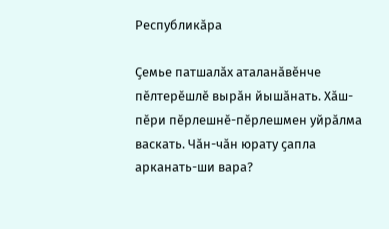Республикӑра

Ҫемье патшалӑх аталанӑвӗнче пӗлтерӗшлӗ вырӑн йышӑнать. Хӑш-пӗри пӗрлешнӗ-пӗрлешмен уйрӑлма васкать. Чӑн-чӑн юрату ҫапла арканать-ши вара?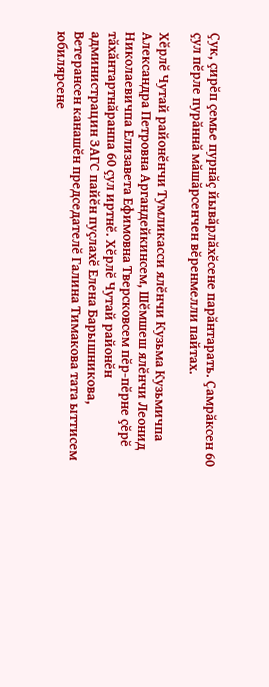Ҫук, ҫирӗп ҫемье пурнӑҫ йывӑрлӑхӗсене парӑнтарать. Ҫамрӑксен 60 ҫул пӗрле пурӑннӑ мӑшӑрсенчен вӗренмелли пайтах.

Хӗрлӗ Чутай районӗнчи Тумликасси ялӗнчи Кузьма Кузьмичпа Александра Петровна Аргандейкинсем, Шӗмшеш ялӗнчи Леонид Николаевичпа Елизавета Ефимовна Тверсковсем пӗр-пӗрне ҫӗрӗ тӑхӑнтартнӑранпа 60 ҫул иртнӗ. Хӗрлӗ Чутай районӗн администрацин ЗАГС пайӗн пуҫлахӗ Елена Барышникова, Ветерансен канашӗн председателӗ Галина Тимакова тата ыттисем юбилярсене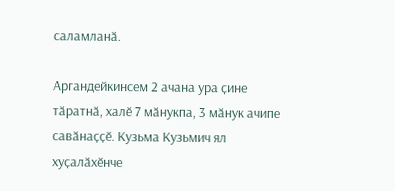саламланӑ.

Аргандейкинсем 2 ачана ура ҫине тӑратнӑ, халӗ 7 мӑнукпа, 3 мӑнук ачипе савӑнаҫҫӗ. Кузьма Кузьмич ял хуҫалӑхӗнче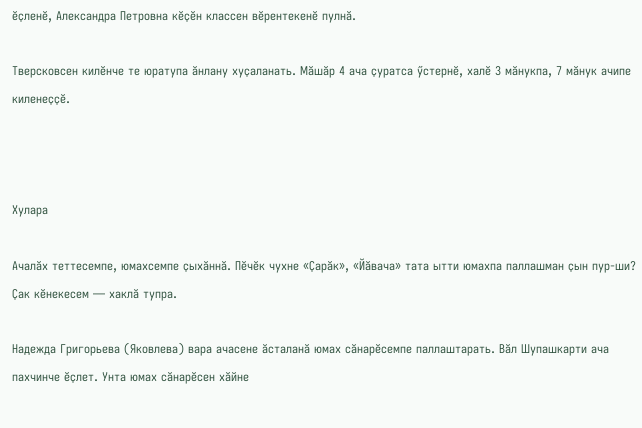ӗҫленӗ, Александра Петровна кӗҫӗн классен вӗрентекенӗ пулнӑ.

Тверсковсен килӗнче те юратупа ӑнлану хуҫаланать. Мӑшӑр 4 ача ҫуратса ӳстернӗ, халӗ 3 мӑнукпа, 7 мӑнук ачипе киленеҫҫӗ.



Хулара

Ачалӑх теттесемпе, юмахсемпе ҫыхӑннӑ. Пӗчӗк чухне «Ҫарӑк», «Йӑвача» тата ытти юмахпа паллашман ҫын пур-ши? Ҫак кӗнекесем — хаклӑ тупра.

Надежда Григорьева (Яковлева) вара ачасене ӑсталанӑ юмах сӑнарӗсемпе паллаштарать. Вӑл Шупашкарти ача пахчинче ӗҫлет. Унта юмах сӑнарӗсен хӑйне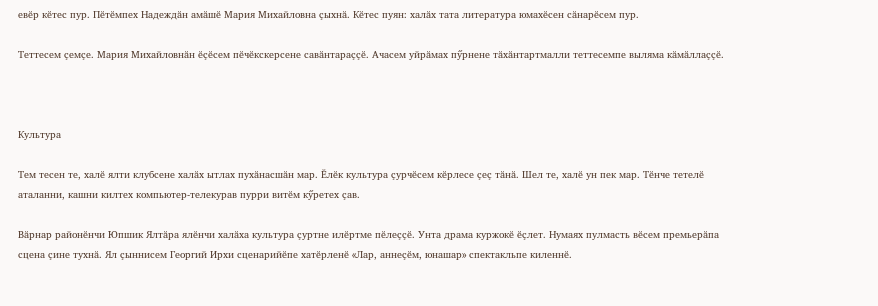евӗр кӗтес пур. Пӗтӗмпех Надеждӑн амӑшӗ Мария Михайловна ҫыхнӑ. Кӗтес пуян: халӑх тата литература юмахӗсен сӑнарӗсем пур.

Теттесем ҫемҫе. Мария Михайловнӑн ӗҫӗсем пӗчӗкскерсене савӑнтараҫҫӗ. Ачасем уйрӑмах пӳрнене тӑхӑнтартмалли теттесемпе выляма кӑмӑллаҫҫӗ.



Культура

Тем тесен те, халӗ ялти клубсене халӑх ытлах пухӑнасшӑн мар. Ӗлӗк культура ҫурчӗсем кӗрлесе ҫеҫ тӑнӑ. Шел те, халӗ ун пек мар. Тӗнче тетелӗ аталанни, кашни килтех компьютер-телекурав пурри витӗм кӳретех ҫав.

Вӑрнар районӗнчи Юпшик Ялтӑра ялӗнчи халӑха культура ҫуртне илӗртме пӗлеҫҫӗ. Унта драма куржокӗ ӗҫлет. Нумаях пулмасть вӗсем премьерӑпа сцена ҫине тухнӑ. Ял ҫыннисем Георгий Ирхи сценарийӗпе хатӗрленӗ «Лар, аннеҫӗм, юнашар» спектакльпе киленнӗ.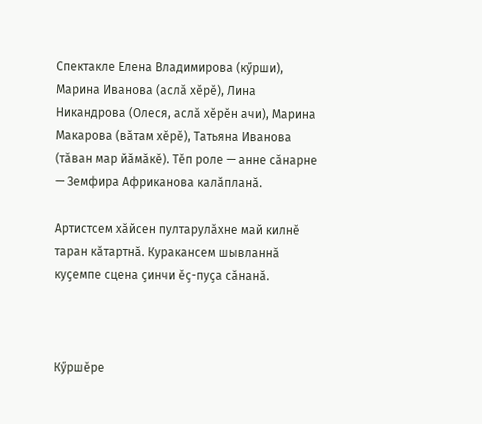Спектакле Елена Владимирова (кӳрши), Марина Иванова (аслӑ хӗрӗ), Лина Никандрова (Олеся, аслӑ хӗрӗн ачи), Марина Макарова (вӑтам хӗрӗ), Татьяна Иванова (тӑван мар йӑмӑкӗ). Тӗп роле — анне сӑнарне — Земфира Африканова калӑпланӑ.

Артистсем хӑйсен пултарулӑхне май килнӗ таран кӑтартнӑ. Куракансем шывланнӑ куҫемпе сцена ҫинчи ӗҫ-пуҫа сӑнанӑ.



Кӳршӗре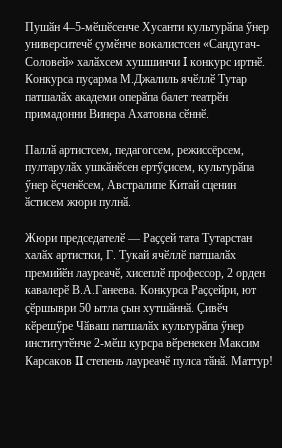Пушӑн 4–5-мӗшӗсенче Хусанти культурӑпа ӳнер университечӗ ҫумӗнче вокалистсен «Сандугач-Соловей» халӑхсем хушшинчи I конкурс иртнӗ. Конкурса пуҫарма М.Джалиль ячӗллӗ Тутар патшалӑх академи оперӑпа балет театрӗн примадонни Винера Ахатовна сӗннӗ.

Паллӑ артистсем, педагогсем, режиссёрсем, пултарулӑх ушкӑнӗсен ертӳҫисем, культурӑпа ӳнер ӗҫченӗсем, Австралипе Китай сценин ӑстисем жюри пулнӑ.

Жюри председателӗ — Раҫҫей тата Тутарстан халӑх артистки, Г. Тукай ячӗллӗ патшалӑх премийӗн лауреачӗ, хисеплӗ профессор, 2 орден кавалерӗ В.А.Ганеева. Конкурса Раҫҫейри, ют ҫӗршыври 50 ытла ҫын хутшӑннӑ. Ҫивӗч кӗрешӳре Чӑваш патшалӑх культурӑпа ӳнер институтӗнче 2-мӗш курсра вӗренекен Максим Карсаков II степень лауреачӗ пулса тӑнӑ. Маттур!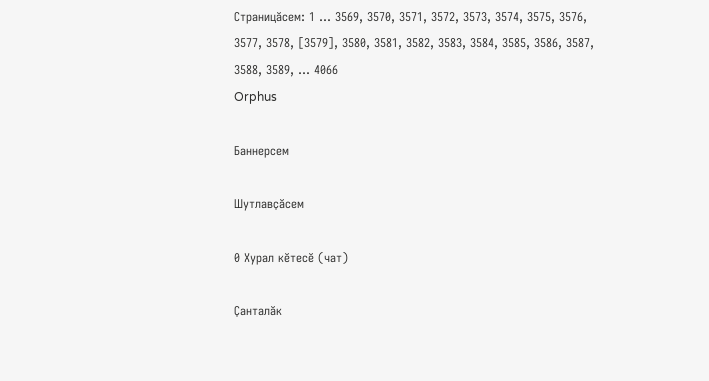Страницӑсем: 1 ... 3569, 3570, 3571, 3572, 3573, 3574, 3575, 3576, 3577, 3578, [3579], 3580, 3581, 3582, 3583, 3584, 3585, 3586, 3587, 3588, 3589, ... 4066
Orphus

Баннерсем

Шутлавҫӑсем

0 Хурал кӗтесӗ (чат)

Ҫанталӑк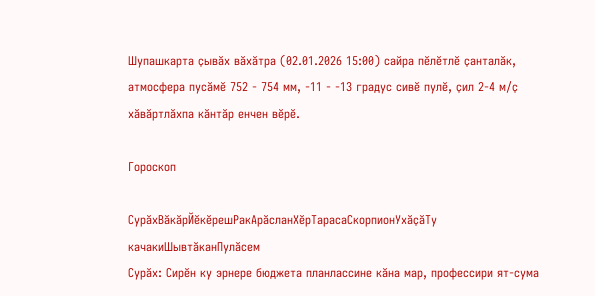Шупашкарта ҫывӑх вӑхӑтра (02.01.2026 15:00) сайра пӗлӗтлӗ ҫанталӑк, атмосфера пусӑмӗ 752 - 754 мм, -11 - -13 градус сивӗ пулӗ, ҫил 2-4 м/ҫ хӑвӑртлӑхпа кӑнтӑр енчен вӗрӗ.

Гороскоп

СурӑхВӑкӑрЙӗкӗрешРакАрӑсланХӗрТарасаСкорпионУхӑҫӑТу качакиШывтӑканПулӑсем
Сурӑх: Сирӗн ку эрнере бюджета планлассине кӑна мар, профессири ят-сума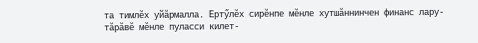та тимлӗх уйӑрмалла. Ертӳлӗх сирӗнпе мӗнле хутшӑннинчен финанс лару-тӑрӑвӗ мӗнле пуласси килет-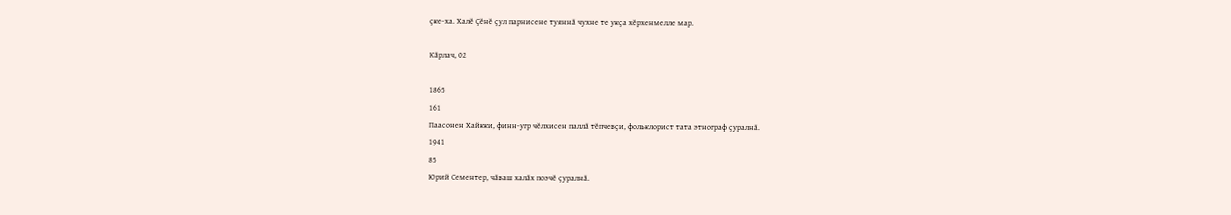ҫке-ха. Халӗ Ҫӗнӗ ҫул парнисене туяннӑ чухне те укҫа хӗрхенмелле мар.

Кӑрлач, 02

1865
161
Паасонен Хайкки, финн-угр чӗлхисен паллӑ тӗпчевҫи, фольклорист тата этнограф ҫуралнӑ.
1941
85
Юрий Сементер, чӑваш халӑх поэчӗ ҫуралнӑ.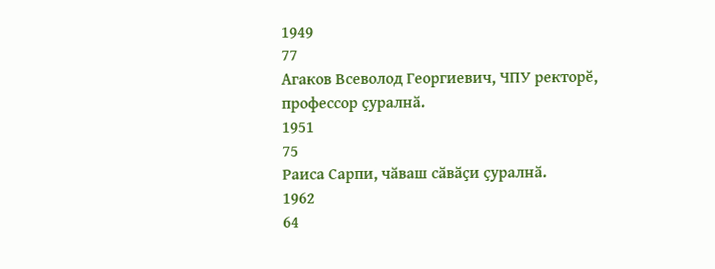1949
77
Агаков Всеволод Георгиевич, ЧПУ ректорӗ, профессор ҫуралнӑ.
1951
75
Раиса Сарпи, чӑваш сӑвӑҫи ҫуралнӑ.
1962
64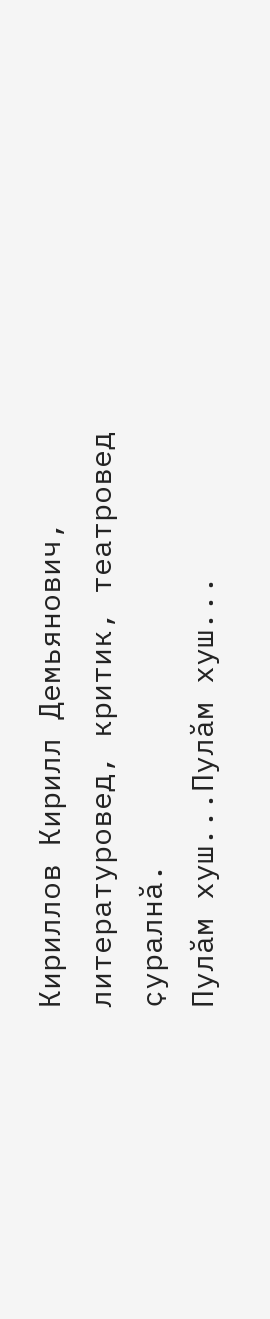Кириллов Кирилл Демьянович, литературовед, критик, театровед ҫуралнӑ.
Пулӑм хуш...Пулӑм хуш...